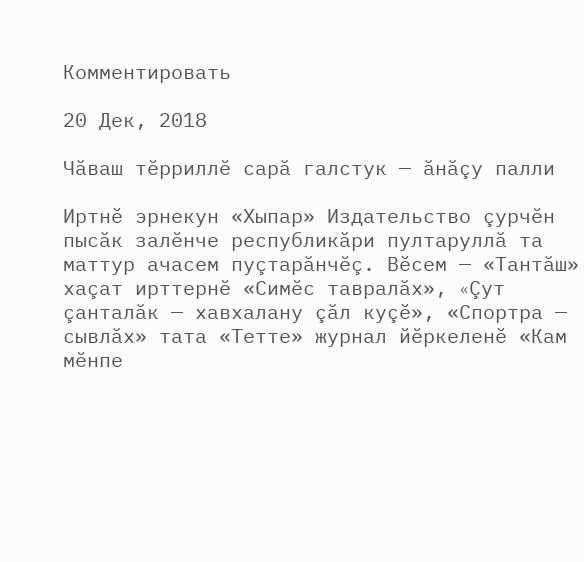Комментировать

20 Дек, 2018

Чăваш тĕрриллĕ сарă галстук — ăнăçу палли

Иртнĕ эрнекун «Хыпар» Издательство çурчĕн пысăк залĕнче республикăри пултаруллă та маттур ачасем пуçтарăнчĕç. Вĕсем — «Тантăш» хаçат ирттернĕ «Симĕс тавралăх», «Çут çанталăк — хавхалану çăл куçĕ», «Спортра — сывлăх» тата «Тетте» журнал йĕркеленĕ «Кам мĕнпе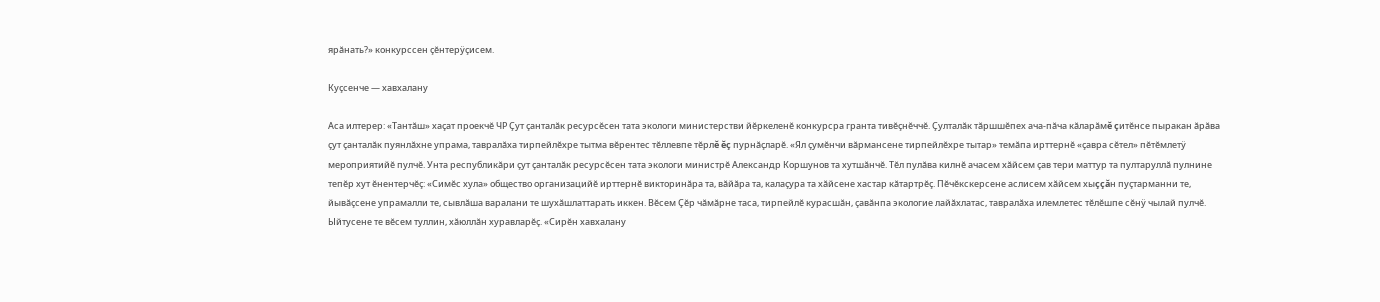ярăнать?» конкурссен çĕнтерÿçисем.

Куçсенче — хавхалану

Аса илтерер: «Тантăш» хаçат проекчĕ ЧР Çут çанталăк ресурсĕсен тата экологи министерстви йĕркеленĕ конкурсра гранта тивĕçнĕччĕ. Çулталăк тăршшĕпех ача-пăча кăларăмĕ çитĕнсе пыракан ăрăва çут çанталăк пуянлăхне упрама, тавралăха тирпейлĕхре тытма вĕрентес тĕллевпе тĕрлĕ ĕç пурнăçларĕ. «Ял çумĕнчи вăрмансене тирпейлĕхре тытар» темăпа ирттернĕ «çавра сĕтел» пĕтĕмлетÿ мероприятийĕ пулчĕ. Унта республикăри çут çанталăк ресурсĕсен тата экологи министрĕ Александр Коршунов та хутшăнчĕ. Тĕл пулăва килнĕ ачасем хăйсем çав тери маттур та пултаруллă пулнине тепĕр хут ĕнентерчĕç: «Симĕс хула» общество организацийĕ ирттернĕ викторинăра та, вăйăра та, калаçура та хăйсене хастар кăтартрĕç. Пĕчĕкскерсене аслисем хăйсем хыççăн пуçтарманни те, йывăçсене упрамалли те, сывлăша варалани те шухăшлаттарать иккен. Вĕсем Çĕр чăмăрне таса, тирпейлĕ курасшăн, çавăнпа экологие лайăхлатас, тавралăха илемлетес тĕлĕшпе сĕнÿ чылай пулчĕ. Ыйтусене те вĕсем туллин, хăюллăн хуравларĕç. «Сирĕн хавхалану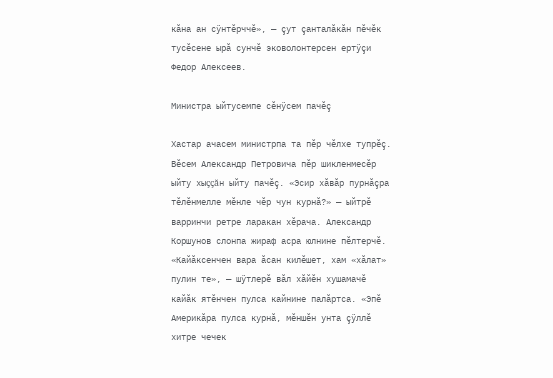кăна ан сÿнтĕрччĕ», — çут çанталăкăн пĕчĕк тусĕсене ырă сунчĕ эковолонтерсен ертÿçи Федор Алексеев.

Министра ыйтусемпе сĕнÿсем пачĕç

Хастар ачасем министрпа та пĕр чĕлхе тупрĕç. Вĕсем Александр Петровича пĕр шикленмесĕр ыйту хыççăн ыйту пачĕç. «Эсир хăвăр пурнăçра тĕлĕнмелле мĕнле чĕр чун курнă?» — ыйтрĕ варринчи ретре ларакан хĕрача. Александр Коршунов слонпа жираф асра юлнине пĕлтерчĕ. «Кайăксенчен вара ăсан килĕшет, хам «хăлат» пулин те», — шÿтлерĕ вăл хăйĕн хушамачĕ кайăк ятĕнчен пулса кайнине палăртса. «Эпĕ Америкăра пулса курнă, мĕншĕн унта çÿллĕ хитре чечек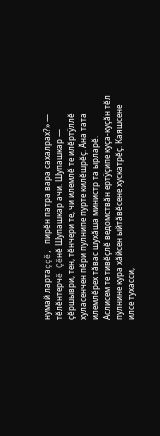нумай лартаççĕ, пирĕн патра вара сахалрах?» — тĕлĕнтерчĕ Çĕнĕ Шупашкар ачи. Шупашкар — çĕршыври, тен, тĕнчери те, чи илемлĕ те илĕртÿллĕ хуласенчен пĕри пулнипе пурте килĕшрĕç. Ăна тата илемлĕрех тăвас шухăша министр та ырларĕ.
Аслисем те тивĕçлĕ ведомствăн ертÿçипе куçа-куçăн тĕл пулнине кура хăйсен ыйтăвĕсене хускатрĕç. Каяшсене илсе тухасси,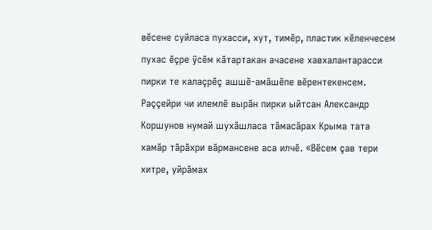вĕсене суйласа пухасси, хут, тимĕр, пластик кĕленчесем пухас ĕçре ÿсĕм кăтартакан ачасене хавхалантарасси пирки те калаçрĕç ашшĕ-амăшĕпе вĕрентекенсем. Раççейри чи илемлĕ вырăн пирки ыйтсан Александр Коршунов нумай шухăшласа тăмасăрах Крыма тата хамăр тăрăхри вăрмансене аса илчĕ. «Вĕсем çав тери хитре, уйрăмах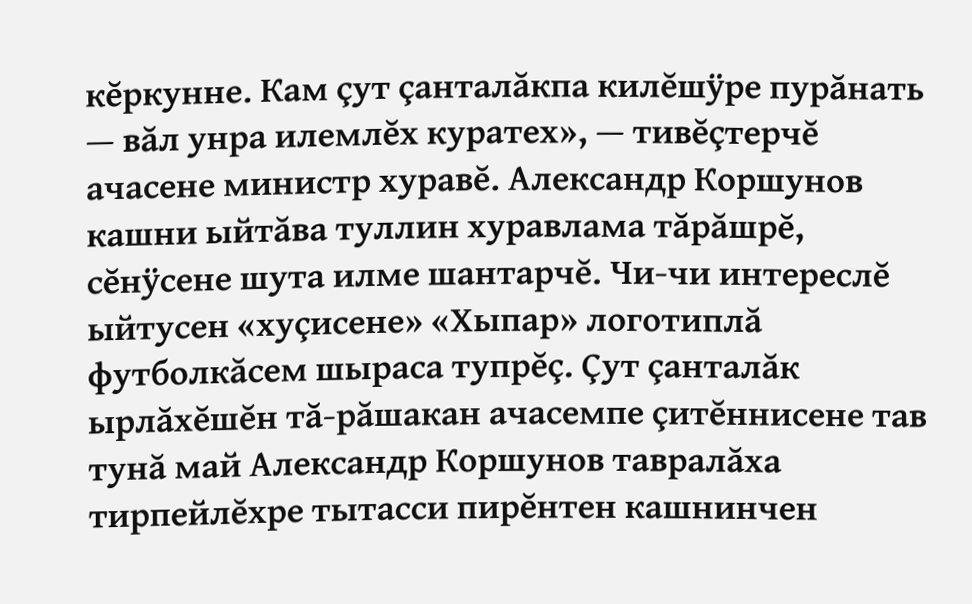кĕркунне. Кам çут çанталăкпа килĕшÿре пурăнать — вăл унра илемлĕх куратех», — тивĕçтерчĕ ачасене министр хуравĕ. Александр Коршунов кашни ыйтăва туллин хуравлама тăрăшрĕ, сĕнÿсене шута илме шантарчĕ. Чи-чи интереслĕ ыйтусен «хуçисене» «Хыпар» логотиплă футболкăсем шыраса тупрĕç. Çут çанталăк ырлăхĕшĕн тă-рăшакан ачасемпе çитĕннисене тав тунă май Александр Коршунов тавралăха тирпейлĕхре тытасси пирĕнтен кашнинчен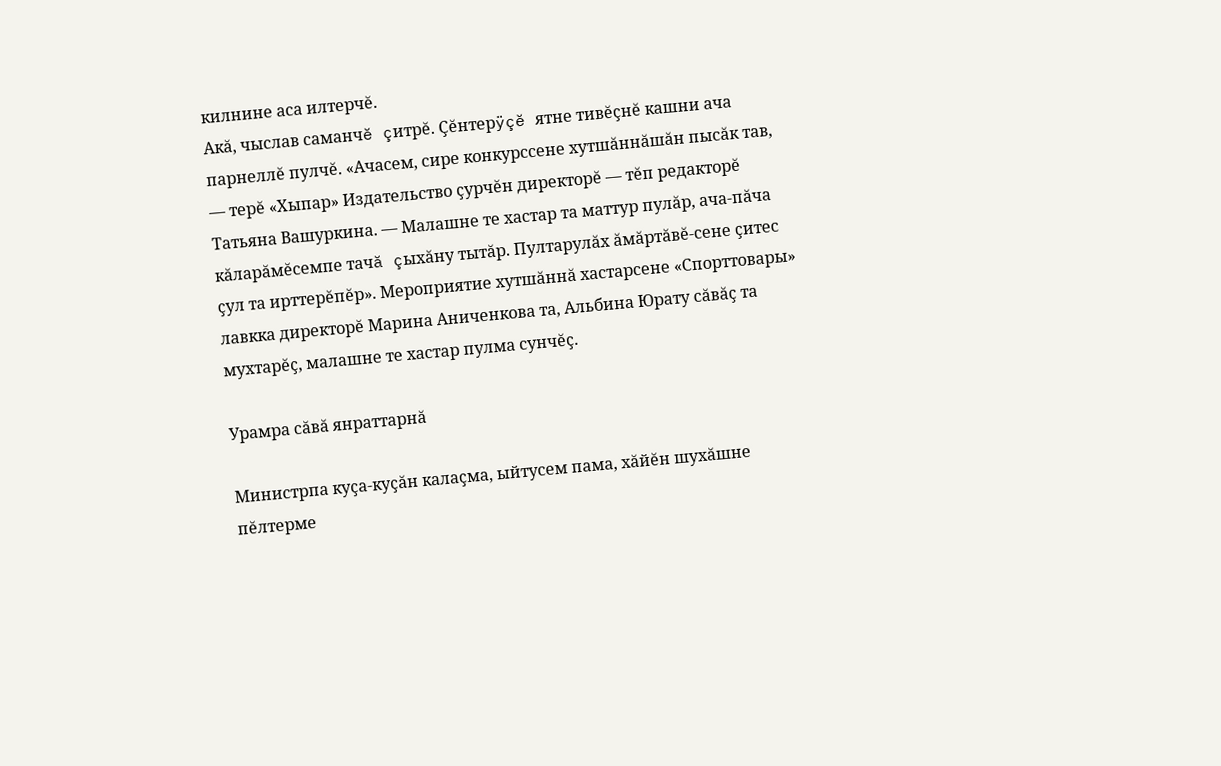килнине аса илтерчĕ.
Акă, чыслав саманчĕ çитрĕ. Çĕнтерÿçĕ ятне тивĕçнĕ кашни ача парнеллĕ пулчĕ. «Ачасем, сире конкурссене хутшăннăшăн пысăк тав, — терĕ «Хыпар» Издательство çурчĕн директорĕ — тĕп редакторĕ Татьяна Вашуркина. — Малашне те хастар та маттур пулăр, ача-пăча кăларăмĕсемпе тачă çыхăну тытăр. Пултарулăх ăмăртăвĕ-сене çитес çул та ирттерĕпĕр». Мероприятие хутшăннă хастарсене «Спорттовары» лавкка директорĕ Марина Аниченкова та, Альбина Юрату сăвăç та мухтарĕç, малашне те хастар пулма сунчĕç.

Урамра сăвă янраттарнă

Министрпа куçа-куçăн калаçма, ыйтусем пама, хăйĕн шухăшне пĕлтерме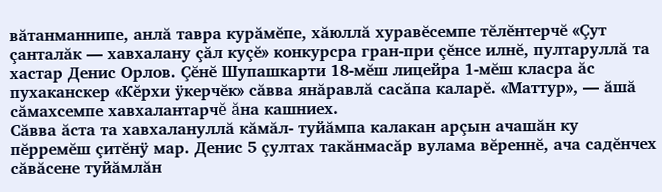вăтанманнипе, анлă тавра курăмĕпе, хăюллă хуравĕсемпе тĕлĕнтерчĕ «Çут çанталăк — хавхалану çăл куçĕ» конкурсра гран-при çĕнсе илнĕ, пултаруллă та хастар Денис Орлов. Çĕнĕ Шупашкарти 18-мĕш лицейра 1-мĕш класра ăс пухаканскер «Кĕрхи ÿкерчĕк» сăвва янăравлă сасăпа каларĕ. «Маттур», — ăшă сăмахсемпе хавхалантарчĕ ăна кашниех.
Сăвва ăста та хавхалануллă кăмăл- туйăмпа калакан арçын ачашăн ку пĕрремĕш çитĕнÿ мар. Денис 5 çултах такăнмасăр вулама вĕреннĕ, ача садĕнчех сăвăсене туйăмлăн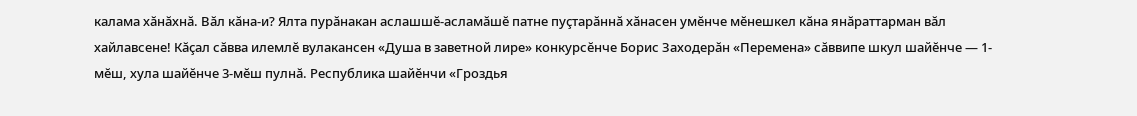калама хăнăхнă. Вăл кăна-и? Ялта пурăнакан аслашшĕ-асламăшĕ патне пуçтарăннă хăнасен умĕнче мĕнешкел кăна янăраттарман вăл хайлавсене! Кăçал сăвва илемлĕ вулакансен «Душа в заветной лире» конкурсĕнче Борис Заходерăн «Перемена» сăввипе шкул шайĕнче — 1-мĕш, хула шайĕнче 3-мĕш пулнă. Республика шайĕнчи «Гроздья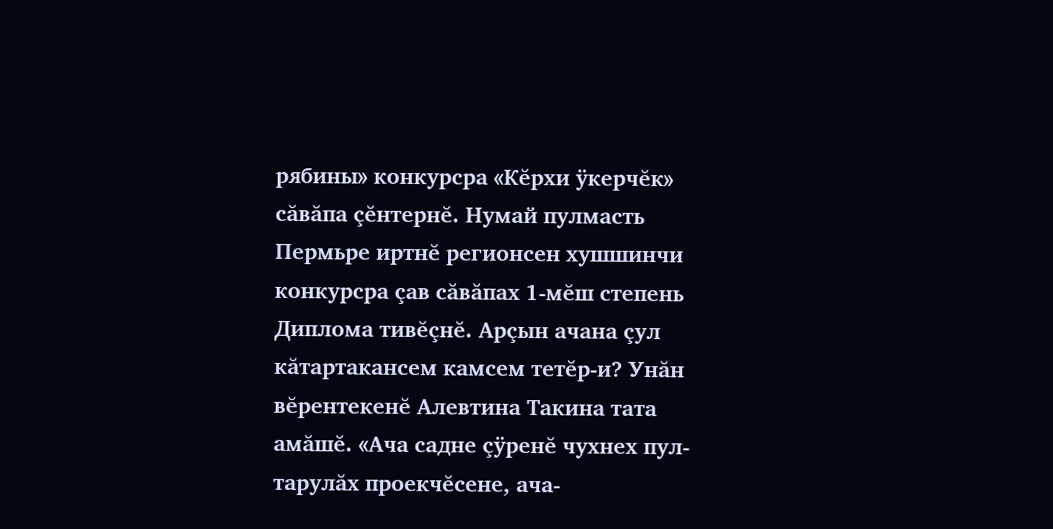рябины» конкурсра «Кĕрхи ÿкерчĕк» сăвăпа çĕнтернĕ. Нумай пулмасть Пермьре иртнĕ регионсен хушшинчи конкурсра çав сăвăпах 1-мĕш степень Диплома тивĕçнĕ. Арçын ачана çул кăтартакансем камсем тетĕр-и? Унăн вĕрентекенĕ Алевтина Такина тата амăшĕ. «Ача садне çÿренĕ чухнех пул-тарулăх проекчĕсене, ача-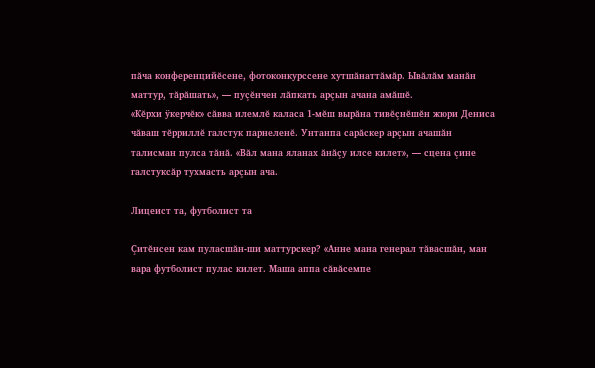пăча конференцийĕсене, фотоконкурссене хутшăнаттăмăр. Ывăлăм манăн маттур, тăрăшать», — пуçĕнчен лăпкать арçын ачана амăшĕ.
«Кĕрхи ÿкерчĕк» сăвва илемлĕ каласа 1-мĕш вырăна тивĕçнĕшĕн жюри Дениса чăваш тĕрриллĕ галстук парнеленĕ. Унтанпа сарăскер арçын ачашăн талисман пулса тăнă. «Вăл мана яланах ăнăçу илсе килет», — сцена çине галстуксăр тухмасть арçын ача.

Лицеист та, футболист та

Çитĕнсен кам пуласшăн-ши маттурскер? «Анне мана генерал тăвасшăн, ман вара футболист пулас килет. Маша аппа сăвăсемпе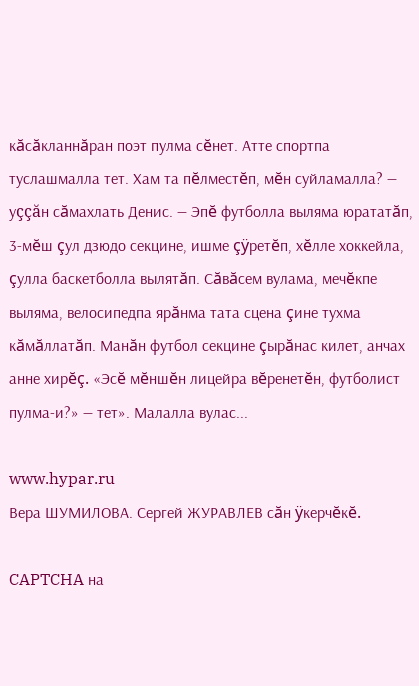кăсăкланнăран поэт пулма сĕнет. Атте спортпа туслашмалла тет. Хам та пĕлместĕп, мĕн суйламалла? — уççăн сăмахлать Денис. — Эпĕ футболла выляма юрататăп, 3-мĕш çул дзюдо секцине, ишме çÿретĕп, хĕлле хоккейла, çулла баскетболла вылятăп. Сăвăсем вулама, мечĕкпе выляма, велосипедпа ярăнма тата сцена çине тухма кăмăллатăп. Манăн футбол секцине çырăнас килет, анчах анне хирĕç. «Эсĕ мĕншĕн лицейра вĕренетĕн, футболист пулма-и?» — тет». Малалла вулас...

www.hypar.ru
Вера ШУМИЛОВА. Сергей ЖУРАВЛЕВ сăн ÿкерчĕкĕ.

CAPTCHA на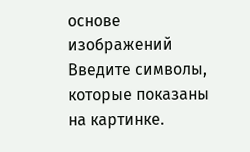основе изображений
Введите символы, которые показаны на картинке.